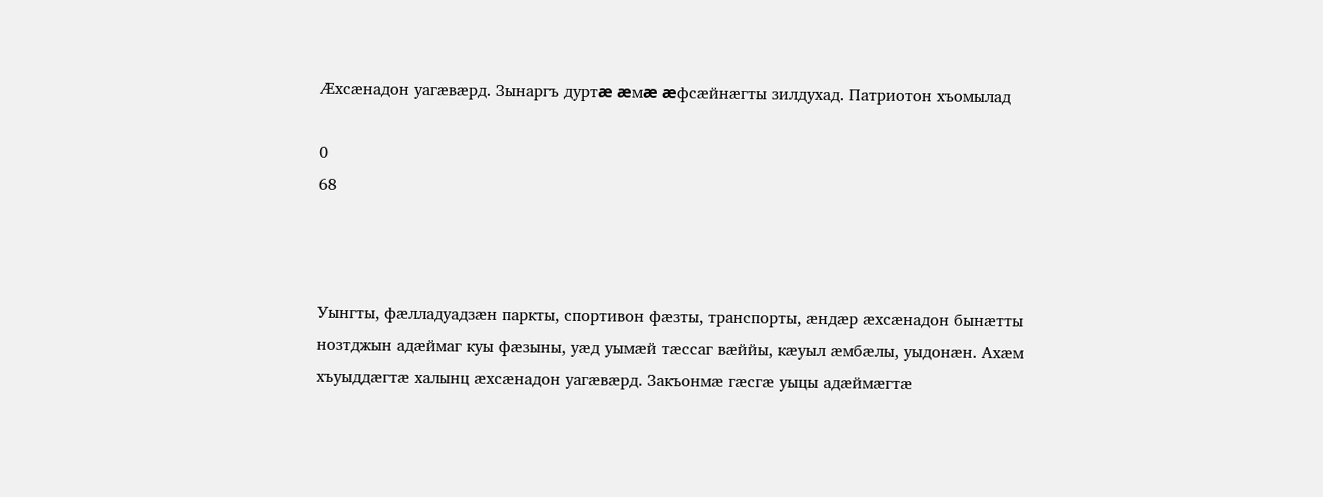Æхсæнадон уагæвæрд. Зынаргъ дуртæ æмæ æфсæйнæгты зилдухад. Патриотон хъомылад

0
68



Уынгты, фæлладуадзæн паркты, спортивон фæзты, транспорты, æндæр æхсæнадон бынæтты нозтджын адæймаг куы фæзыны, уæд уымæй тæссаг вæййы, кæуыл æмбæлы, уыдонæн. Ахæм хъуыддæгтæ халынц æхсæнадон уагæвæрд. Закъонмæ гæсгæ уыцы адæймæгтæ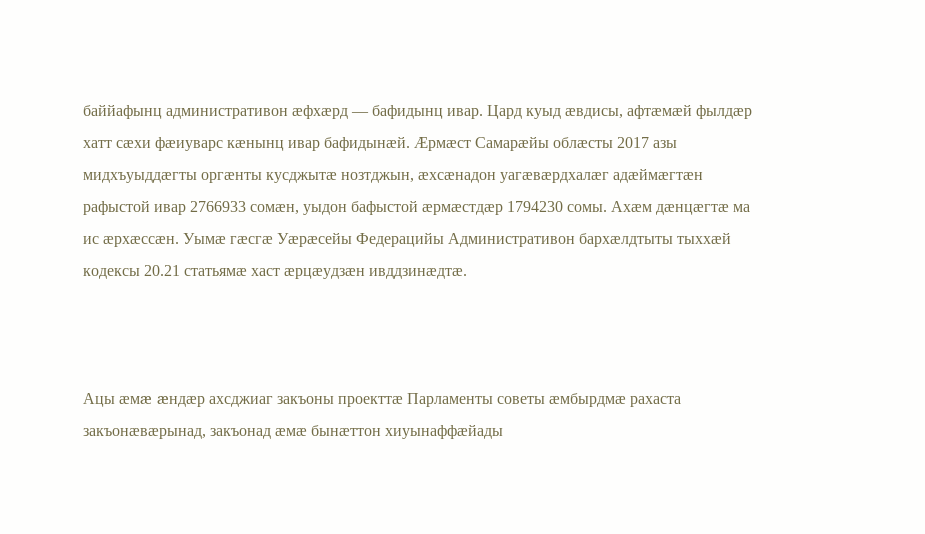баййафынц административон æфхæрд — бафидынц ивар. Цард куыд æвдисы, афтæмæй фылдæр хатт сæхи фæиуварс кæнынц ивар бафидынæй. Æрмæст Самарæйы облæсты 2017 азы мидхъуыддæгты оргæнты кусджытæ нозтджын, æхсæнадон уагæвæрдхалæг адæймæгтæн рафыстой ивар 2766933 сомæн, уыдон бафыстой æрмæстдæр 1794230 сомы. Ахæм дæнцæгтæ ма ис æрхæссæн. Уымæ гæсгæ Уæрæсейы Федерацийы Административон бархæлдтыты тыххæй кодексы 20.21 статьямæ хаст æрцæудзæн ивддзинæдтæ.



Ацы æмæ æндæр ахсджиаг закъоны проекттæ Парламенты советы æмбырдмæ рахаста закъонæвæрынад, закъонад æмæ бынæттон хиуынаффæйады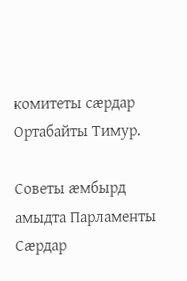комитеты сæрдар Ортабайты Тимур.

Советы æмбырд амыдта Парламенты Сæрдар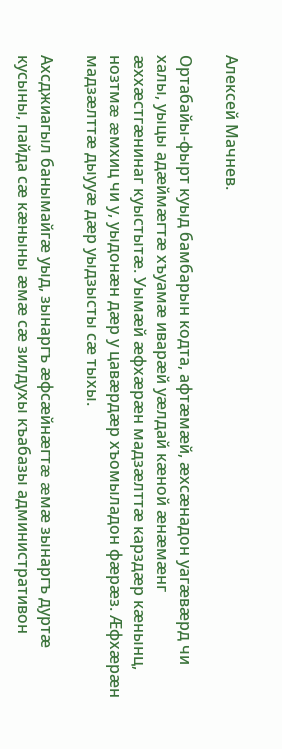Алексей Мачнев.

Ортабайы-фырт куыд бамбарын кодта, афтæмæй, æхсæнадон уагæвæрд чи халы, уыцы адæймæгтæ хъуамæ иварæй уæлдай кæной æнæмæнг æххæстгæнинаг куыстытæ. Уымæй æфхæрæн мадзæлттæ карздæр кæнынц, нозтмæ æмхиц чи у, уыдонæн дæр у цавæрдæр хъомыладон фæрæз. Æфхæрæн мадзæлттæ дыууæ дæр уыдзысты сæ тыхы.

Ахсджиагыл банымайгæ уыд, зынаргъ æфсæйнæгтæ æмæ зынаргъ дуртæ кусыны, пайда сæ кæныны æмæ сæ зилдухы къабазы административон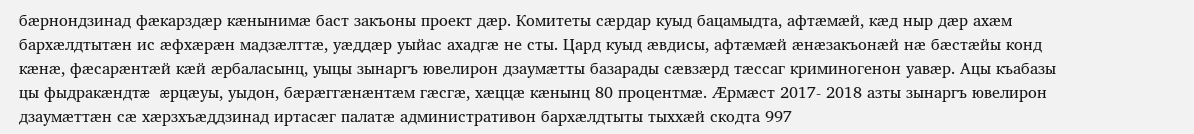бæрнондзинад фæкарздæр кæнынимæ баст закъоны проект дæр. Комитеты сæрдар куыд бацамыдта, афтæмæй, кæд ныр дæр ахæм бархæлдтытæн ис æфхæрæн мадзæлттæ, уæддæр уыйас ахадгæ не сты. Цард куыд æвдисы, афтæмæй æнæзакъонæй нæ бæстæйы конд кæнæ, фæсарæнтæй кæй æрбаласынц, уыцы зынаргъ ювелирон дзаумæтты базарады сæвзæрд тæссаг криминогенон уавæр. Ацы къабазы цы фыдракæндтæ æрцæуы, уыдон, бæрæггæнæнтæм гæсгæ, хæццæ кæнынц 80 процентмæ. Æрмæст 2017- 2018 азты зынаргъ ювелирон дзаумæттæн сæ хæрзхъæддзинад иртасæг палатæ административон бархæлдтыты тыххæй скодта 997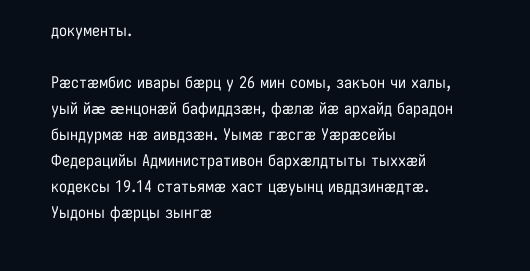документы.

Рæстæмбис ивары бæрц у 26 мин сомы, закъон чи халы, уый йæ æнцонæй бафиддзæн, фæлæ йæ архайд барадон бындурмæ нæ аивдзæн. Уымæ гæсгæ Уæрæсейы Федерацийы Административон бархæлдтыты тыххæй кодексы 19.14 статьямæ хаст цæуынц ивддзинæдтæ. Уыдоны фæрцы зынгæ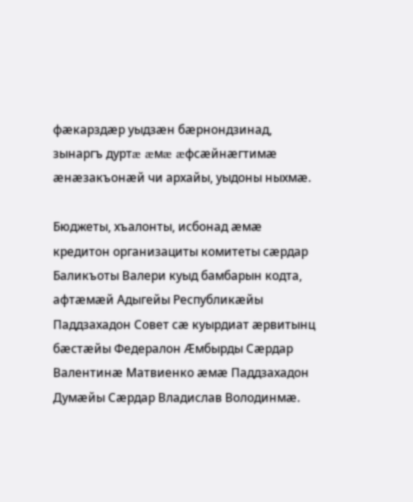фæкарздæр уыдзæн бæрнондзинад, зынаргъ дуртæ æмæ æфсæйнæгтимæ æнæзакъонæй чи архайы, уыдоны ныхмæ.

Бюджеты, хъалонты, исбонад æмæ кредитон организациты комитеты сæрдар Баликъоты Валери куыд бамбарын кодта, афтæмæй Адыгейы Республикæйы Паддзахадон Совет сæ куырдиат æрвитынц бæстæйы Федералон Æмбырды Сæрдар Валентинæ Матвиенко æмæ Паддзахадон Думæйы Сæрдар Владислав Володинмæ.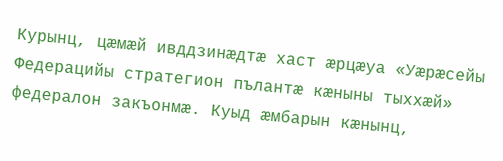Курынц, цæмæй ивддзинæдтæ хаст æрцæуа «Уæрæсейы Федерацийы стратегион пълантæ кæныны тыххæй» федералон закъонмæ. Куыд æмбарын кæнынц,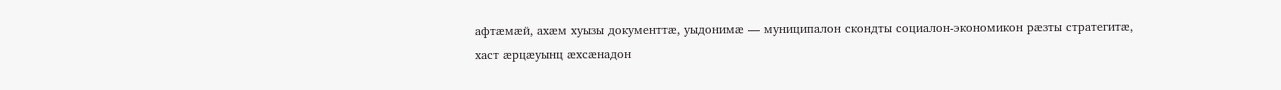афтæмæй, ахæм хуызы документтæ, уыдонимæ — муниципалон скондты социалон-экономикон рæзты стратегитæ, хаст æрцæуынц æхсæнадон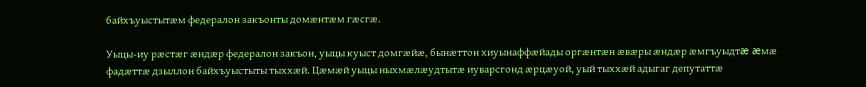байхъуыстытæм федералон закъонты домæнтæм гæсгæ.

Уыцы-иу рæстæг æндæр федералон закъон, уыцы куыст домгæйæ, бынæттон хиуынаффæйады оргæнтæн æвæры æндæр æмгъуыдтæ æмæ фадæттæ дзыллон байхъуыстыты тыххæй. Цæмæй уыцы ныхмæлæудтытæ иуварсгонд æрцæуой, уый тыххæй адыгаг депутаттæ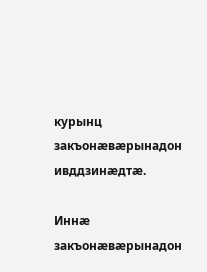курынц закъонæвæрынадон ивддзинæдтæ.

Иннæ закъонæвæрынадон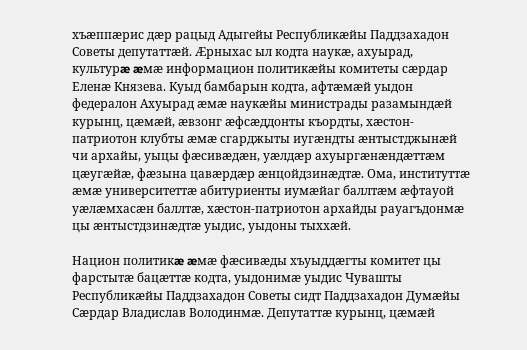хъæппæрис дæр рацыд Адыгейы Республикæйы Паддзахадон Советы депутаттæй. Æрныхас ыл кодта наукæ, ахуырад, культурæ æмæ информацион политикæйы комитеты сæрдар Еленæ Князева. Куыд бамбарын кодта, афтæмæй уыдон федералон Ахуырад æмæ наукæйы министрады разамындæй курынц, цæмæй, æвзонг æфсæддонты къордты, хæстон-патриотон клубты æмæ сгарджыты иугæндты æнтыстджынæй чи архайы, уыцы фæсивæдæн, уæлдæр ахуыргæнæндæттæм цæугæйæ, фæзына цавæрдæр æнцойдзинæдтæ. Ома, институттæ æмæ университеттæ абитуриенты иумæйаг баллтæм æфтауой уæлæмхасæн баллтæ, хæстон-патриотон архайды рауагъдонмæ цы æнтыстдзинæдтæ уыдис, уыдоны тыххæй.

Национ политикæ æмæ фæсивæды хъуыддæгты комитет цы фарстытæ бацæттæ кодта, уыдонимæ уыдис Чувашты Республикæйы Паддзахадон Советы сидт Паддзахадон Думæйы Сæрдар Владислав Володинмæ. Депутаттæ курынц, цæмæй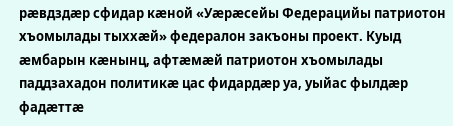рæвдздæр сфидар кæной «Уæрæсейы Федерацийы патриотон хъомылады тыххæй» федералон закъоны проект. Куыд æмбарын кæнынц, афтæмæй патриотон хъомылады паддзахадон политикæ цас фидардæр уа, уыйас фылдæр фадæттæ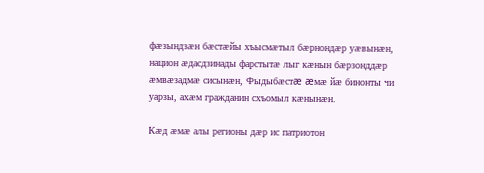фæзындзæн бæстæйы хъысмæтыл бæрнондæр уæвынæн, национ æдасдзинады фарстытæ лыг кæнын бæрзонддæр æмвæзадмæ сисынæн, Фыдыбæстæ æмæ йæ бинонты чи уарзы, ахæм гражданин схъомыл кæнынæн.

Кæд æмæ алы регионы дæр ис патриотон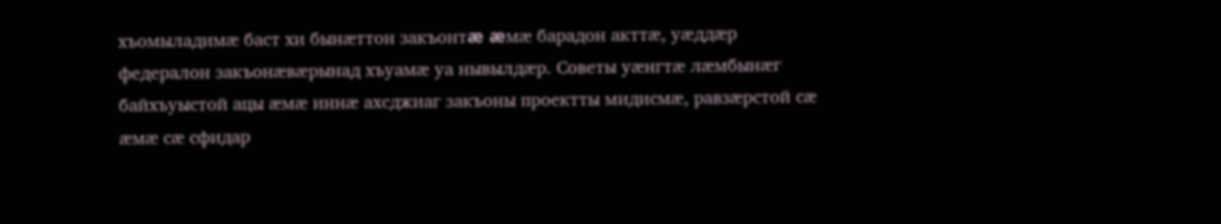хъомыладимæ баст хи бынæттон закъонтæ æмæ барадон акттæ, уæддæр федералон закъонæвæрынад хъуамæ уа нывылдæр. Советы уæнгтæ лæмбынæг байхъуыстой ацы æмæ иннæ ахсджиаг закъоны проектты мидисмæ, равзæрстой сæ æмæ сæ сфидар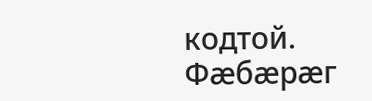кодтой. Фæбæрæг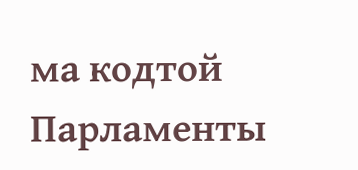ма кодтой Парламенты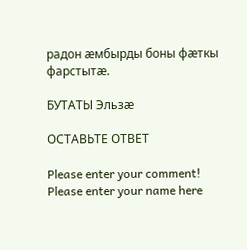радон æмбырды боны фæткы фарстытæ.

БУТАТЫ Эльзæ

ОСТАВЬТЕ ОТВЕТ

Please enter your comment!
Please enter your name here